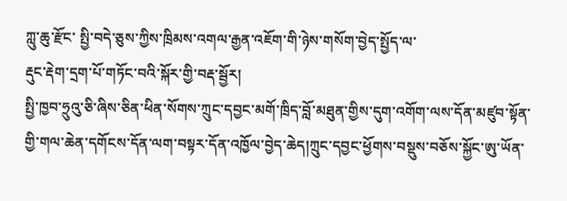ཀླུ་ཆུ་རྫོང་ སྤྱི་བདེ་ཅུས་ཀྱིས་ཁྲིམས་འགལ་རྒྱན་འཇོག་གི་ཉེས་གསོག་བྱེད་སྤྱོད་ལ་
རྡུང་རྡེག་དྲག་པོ་གཏོང་བའི་སྐོར་གྱི་བརྡ་སྦྱོར།
སྤྱི་ཁྱབ་ཧྲུའུ་ཅི་ཞིས་ཅིན་ཕིན་སོགས་ཀྲུང་དབྱང་མགོ་ཁྲིད་བློ་མཐུན་གྱིས་དུག་འགོག་ལས་དོན་མཛུབ་སྟོན་གྱི་གལ་ཆེན་དགོངས་དོན་ལག་བསྟར་དོན་འཁྱོལ་བྱེད་ཆེད།ཀྲུང་དབྱང་ཕྱོགས་བསྡུས་བཅོས་སྐྱོང་ཨུ་ཡོན་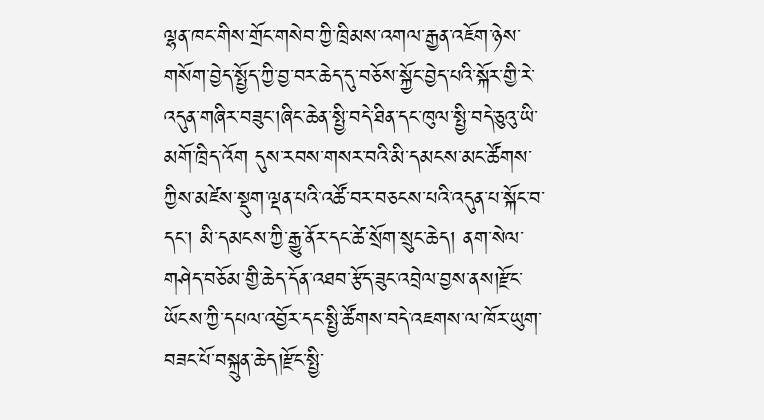ལྷན་ཁང་གིས་གྲོང་གསེབ་ཀྱི་ཁྲིམས་འགལ་རྒྱན་འཇོག་ཉེས་གསོག་བྱེད་སྤྱོད་ཀྱི་བྱ་བར་ཆེད་དུ་བཅོས་སྐྱོང་བྱེད་པའི་སྐོར་གྱི་རེ་འདུན་གཞིར་བཟུང་།ཞིང་ཆེན་སྤྱི་བདེ་ཐིན་དང་ཁུལ་སྤྱི་བདེ་ཅུའུ་ཡི་མགོ་ཁྲིད་འོག དུས་རབས་གསར་བའི་མི་དམངས་མང་ཚོགས་ཀྱིས་མཛེས་སྡུག་ལྡན་པའི་འཚོ་བར་བཅངས་པའི་འདུན་པ་སྐོང་བ་དང་། མི་དམངས་ཀྱི་རྒྱུ་ནོར་དང་ཚེ་སྲོག་སྲུང་ཆེད། ནག་སེལ་གཤེད་བཅོམ་གྱི་ཆེད་དོན་འཐབ་རྩོད་ཟུང་འབྲེལ་བྱས་ནས།རྫོང་ཡོངས་ཀྱི་དཔལ་འབྱོར་དང་སྤྱི་ཚོགས་བདེ་འཇགས་ལ་ཁོར་ཡུག་བཟང་པོ་བསྐྲུན་ཆེད།རྫོང་སྤྱི་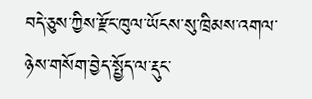བདེ་ཅུས་ཀྱིས་རྫོང་ཁུལ་ཡོངས་སུ་ཁྲིམས་འགལ་ཉེས་གསོག་བྱེད་སྤྱོད་ལ་རྡུང་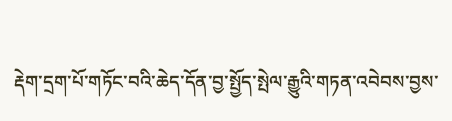རྡེག་དྲག་པོ་གཏོང་བའི་ཆེད་དོན་བྱ་སྤྱོད་སྤེལ་རྒྱུའི་གཏན་འབེབས་བྱས་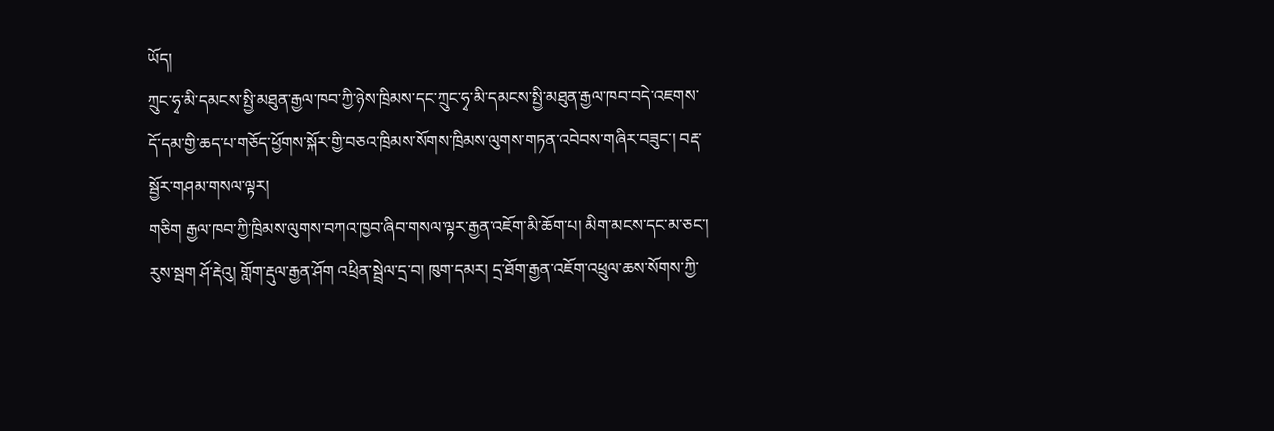ཡོད།
ཀྲུང་ཧྭ་མི་དམངས་སྤྱི་མཐུན་རྒྱལ་ཁབ་ཀྱི་ཉེས་ཁྲིམས་དང་ཀྲུང་ཧྭ་མི་དམངས་སྤྱི་མཐུན་རྒྱལ་ཁབ་བདེ་འཇགས་དོ་དམ་གྱི་ཆད་པ་གཅོད་ཕྱོགས་སྐོར་གྱི་བཅའ་ཁྲིམས་སོགས་ཁྲིམས་ལུགས་གཏན་འབེབས་གཞིར་བཟུང་། བརྡ་སྦྱོར་གཤམ་གསལ་ལྟར།
གཅིག རྒྱལ་ཁབ་ཀྱི་ཁྲིམས་ལུགས་བཀའ་ཁྱབ་ཞིབ་གསལ་ལྟར་རྒྱན་འཇོག་མི་ཆོག་པ། མིག་མངས་དང་མ་ཅང་། རུས་སྦག ཤོ་རྡེའུ། གློག་རྡུལ་རྒྱན་ཤོག འཕྲིན་སྦྲེལ་དྲ་བ། ཁུག་དམར། དྲ་ཐོག་རྒྱན་འཇོག་འཕྲུལ་ཆས་སོགས་ཀྱི་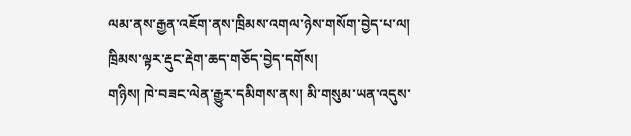ལམ་ནས་རྒྱན་འཇོག་ནས་ཁྲིམས་འགལ་ཉེས་གསོག་བྱེད་པ་ལ། ཁྲིམས་ལྟར་རྡུང་རྡེག་ཆད་གཅོད་བྱེད་དགོས།
གཉིས། ཁེ་བཟང་ལེན་རྒྱུར་དམིགས་ནས། མི་གསུམ་ཡན་འདུས་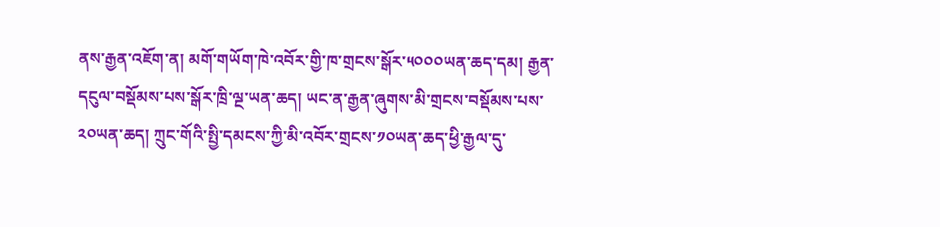ནས་རྒྱན་འཇོག་ན། མགོ་གཡོག་ཁེ་འབོར་གྱི་ཁ་གྲངས་སྒོར་༥༠༠༠ཡན་ཆད་དམ། རྒྱན་དངུལ་བསྡོམས་པས་སྒོར་ཁྲི་ལྔ་ཡན་ཆད། ཡང་ན་རྒྱན་ཞུགས་མི་གྲངས་བསྡོམས་པས་༢༠ཡན་ཆད། ཀྲུང་གོའི་སྤྱི་དམངས་ཀྱི་མི་འབོར་གྲངས་༡༠ཡན་ཆད་ཕྱི་རྒྱལ་དུ་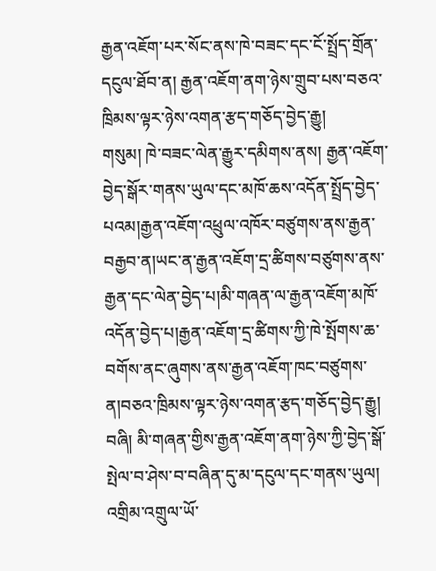རྒྱན་འཇོག་པར་སོང་ནས་ཁེ་བཟང་དང་ངོ་སྤྲོད་གྲོན་དངུལ་ཐོབ་ན། རྒྱན་འཇོག་ནག་ཉེས་གྲུབ་པས་བཅའ་ཁྲིམས་ལྟར་ཉེས་འགན་རྩད་གཅོད་བྱེད་རྒྱུ།
གསུམ། ཁེ་བཟང་ལེན་རྒྱུར་དམིགས་ནས། རྒྱན་འཇོག་བྱེད་སྒོར་གནས་ཡུལ་དང་མཁོ་ཆས་འདོན་སྤྲོད་བྱེད་པའམ།རྒྱན་འཇོག་འཕྲུལ་འཁོར་བཙུགས་ནས་རྒྱན་བརྒྱབ་ན།ཡང་ན་རྒྱན་འཇོག་དྲ་ཚིགས་བཙུགས་ནས་རྒྱན་དང་ལེན་བྱེད་པ།མི་གཞན་ལ་རྒྱན་འཇོག་མཁོ་འདོན་བྱེད་པ།རྒྱན་འཇོག་དྲ་ཚིགས་ཀྱི་ཁེ་སྤོགས་ཆ་བགོས་ནང་ཞུགས་ནས་རྒྱན་འཇོག་ཁང་བཙུགས་ན།བཅའ་ཁྲིམས་ལྟར་ཉེས་འགན་རྩད་གཅོད་བྱེད་རྒྱུ།
བཞི། མི་གཞན་གྱིས་རྒྱན་འཇོག་ནག་ཉེས་ཀྱི་བྱེད་སྒོ་སྤེལ་བ་ཤེས་བ་བཞིན་དུ་མ་དངུལ་དང་གནས་ཡུལ། འགྲིམ་འགྲུལ་ཡོ་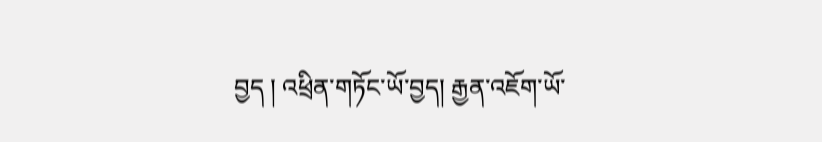བྱད ། འཕྲིན་གཏོང་ཡོ་བྱད། རྒྱན་འཇོག་ཡོ་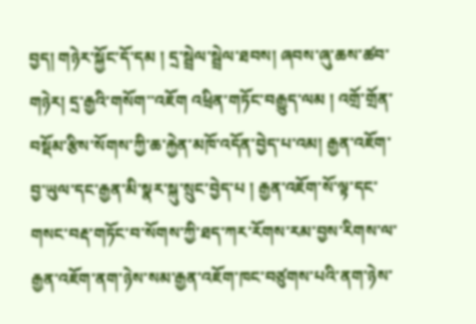བྱད། གཉེར་སྐྱོང་དོ་དམ ། དྲ་སྦྲེལ་སྦྲེལ་ཐབས། ཞབས་ཞུ་ཆས་ཚབ་གཉེར། དྲ་རྒྱའི་གསོག་་འཇོག འཕྲིན་གཏོང་བརྒྱུད་ལམ ། འགྲོ་གྲོན་བསྡོམ་རྩིས་སོགས་ཀྱི་ཆ་རྐྱེན་མཁོ་འདོན་བྱེད་པ་འམ། རྒྱན་འཇོག་བྱ་ཡུལ་དང་རྒྱན་མི་སྣར་སྐུ་སྲུང་བྱེད་པ ། རྒྱན་འཇོག་སོ་ལྟ་དང་གསང་བརྡ་གཏོང་བ་སོགས་ཀྱི་ཐད་ཀར་རོགས་རམ་བྱས་རིགས་ལ་རྒྱན་འཇོག་ནག་ཉེས་སམ་རྒྱན་འཇོག་ཁང་བཙུགས་པའི་ནག་ཉེས་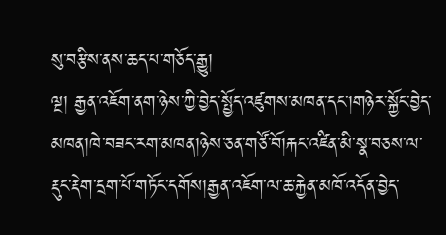སུ་བརྩིས་ནས་ཆད་པ་གཅོད་རྒྱུ།
ལྔ། རྒྱན་འཇོག་ནག་ཉེས་ཀྱི་བྱེད་སྤྱོད་འཛུགས་མཁན་དང་།གཉེར་སྐྱོང་བྱེད་མཁན།ཁེ་བཟང་རག་མཁན།ཉེས་ཅན་གཙོ་བོ།རྐང་འཛིན་མི་སྣ་བཅས་ལ་རྡུང་རྡེག་དྲག་པོ་གཏོང་དགོས།རྒྱན་འཇོག་ལ་ཆ་རྐྱེན་མཁོ་འདོན་བྱེད་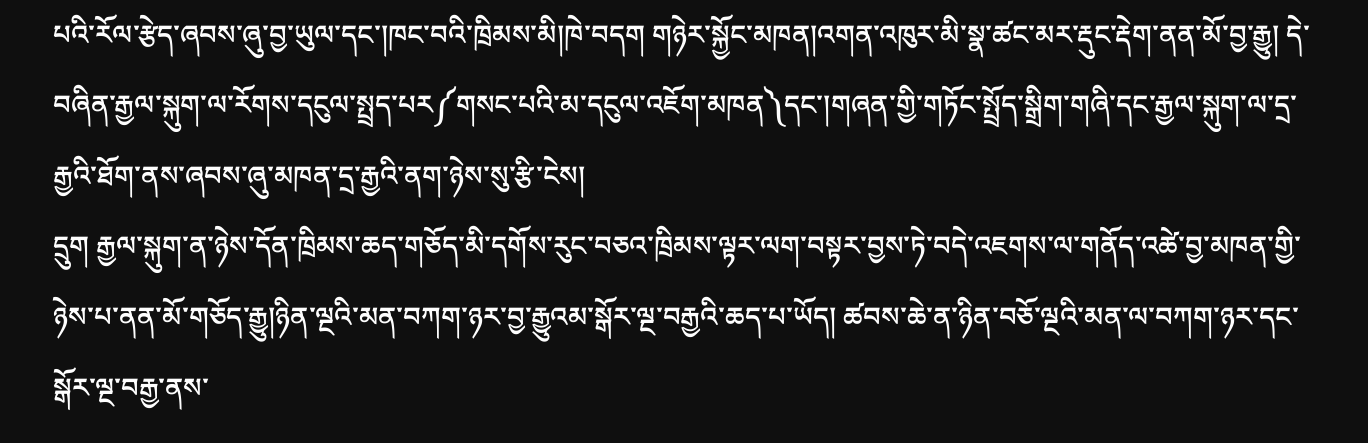པའི་རོལ་རྩེད་ཞབས་ཞུ་བྱ་ཡུལ་དང་།ཁང་བའི་ཁྲིམས་མི།ཁེ་བདག གཉེར་སྐྱོང་མཁན།འགན་འཁུར་མི་སྣ་ཚང་མར་རྡུང་རྡེག་ནན་མོ་བྱ་རྒྱུ། དེ་བཞིན་རྒྱལ་སྐུག་ལ་རོགས་དངུལ་སྤྲད་པར༼གསང་པའི་མ་དངུལ་འཇོག་མཁན༽དང་།གཞན་གྱི་གཏོང་སྤྲོད་སྒྲིག་གཞི་དང་རྒྱལ་སྐུག་ལ་དྲ་རྒྱའི་ཐོག་ནས་ཞབས་ཞུ་མཁན་དྲ་རྒྱའི་ནག་ཉེས་སུ་རྩི་ངེས།
དྲུག རྒྱལ་སྐུག་ན་ཉེས་དོན་ཁྲིམས་ཆད་གཅོད་མི་དགོས་རུང་བཅའ་ཁྲིམས་ལྟར་ལག་བསྟར་བྱས་ཏེ་བདེ་འཇགས་ལ་གནོད་འཚེ་བྱ་མཁན་གྱི་ཉེས་པ་ནན་མོ་གཅོད་རྒྱུ།ཉིན་ལྔའི་མན་བཀག་ཉར་བྱ་རྒྱུའམ་སྒོར་ལྔ་བརྒྱའི་ཆད་པ་ཡོད། ཚབས་ཆེ་ན་ཉིན་བཅོ་ལྔའི་མན་ལ་བཀག་ཉར་དང་སྒོར་ལྔ་བརྒྱ་ནས་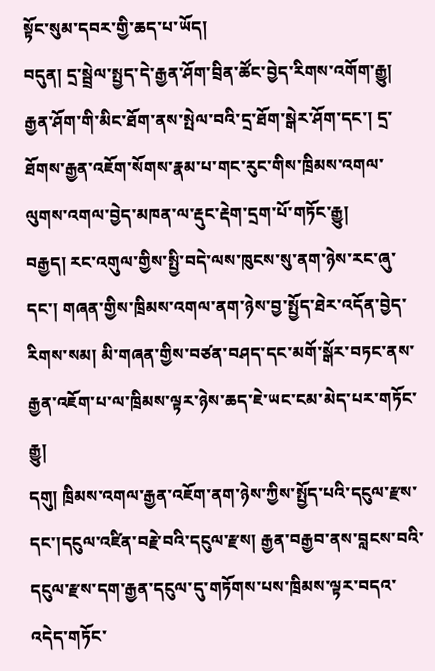སྟོང་སུམ་དབར་གྱི་ཆད་པ་ཡོད།
བདུན། དྲ་སྦྲེལ་སྤྱད་དེ་རྒྱན་ཤོག་བྲིན་ཚོང་བྱེད་རིགས་འགོག་རྒྱུ། རྒྱན་ཤོག་གི་མིང་ཐོག་ནས་སྤེལ་བའི་དྲ་ཐོག་སྒེར་ཤོག་དང་། དྲ་ཐོགས་རྒྱན་འཇོག་སོགས་རྣམ་པ་གང་རུང་གིས་ཁྲིམས་འགལ་ལུགས་འགལ་བྱེད་མཁན་ལ་རྡུང་རྡེག་དྲག་པོ་གཏོང་རྒྱུ།
བརྒྱད། རང་འགུལ་གྱིས་སྤྱི་བདེ་ལས་ཁུངས་སུ་ནག་ཉེས་རང་ཞུ་དང་། གཞན་གྱིས་ཁྲིམས་འགལ་ནག་ཉེས་བྱ་སྤྱོད་ཐེར་འདོན་བྱེད་རིགས་སམ། མི་གཞན་གྱིས་བཙན་བཤད་དང་མགོ་སྒོར་བཏང་ནས་རྒྱན་འཇོག་པ་ལ་ཁྲིམས་ལྟར་ཉེས་ཆད་ཇེ་ཡང་ངམ་མེད་པར་གཏོང་རྒྱུ།
དགུ། ཁྲིམས་འགལ་རྒྱན་འཇོག་ནག་ཉེས་ཀྱིས་སྤྱོད་པའི་དངུལ་རྫས་དང་།དངུལ་འཛིན་བརྗེ་བའི་དངུལ་རྫས། རྒྱན་བརྒྱབ་ནས་བླངས་བའི་དངུལ་རྫས་དག་རྒྱན་དངུལ་དུ་གཏོགས་པས་ཁྲིམས་ལྟར་བདའ་འདེད་གཏོང་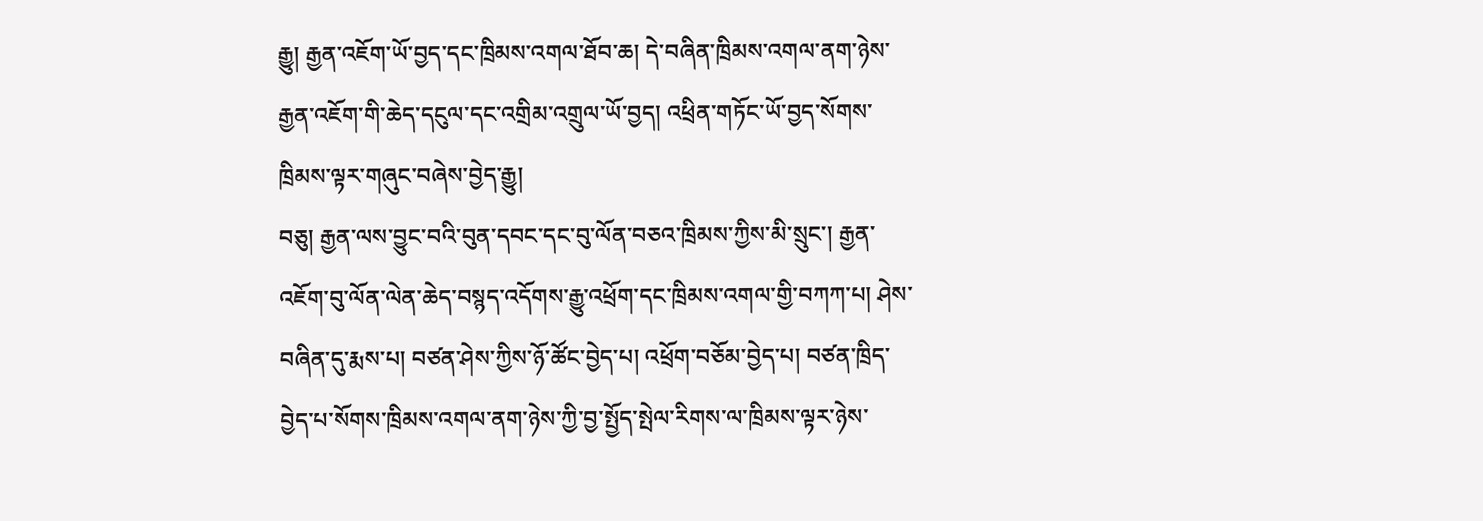རྒྱུ། རྒྱན་འཇོག་ཡོ་བྱད་དང་ཁྲིམས་འགལ་ཐོབ་ཆ། དེ་བཞིན་ཁྲིམས་འགལ་ནག་ཉེས་རྒྱན་འཇོག་གི་ཆེད་དངུལ་དང་འགྲིམ་འགྲུལ་ཡོ་བྱད། འཕྲིན་གཏོང་ཡོ་བྱད་སོགས་ཁྲིམས་ལྟར་གཞུང་བཞེས་བྱེད་རྒྱུ།
བཅུ། རྒྱན་ལས་བྱུང་བའི་བུན་དབང་དང་བུ་ལོན་བཅའ་ཁྲིམས་ཀྱིས་མི་སྲུང་། རྒྱན་འཇོག་བུ་ལོན་ལེན་ཆེད་བསྙད་འདོགས་རྒྱུ་འཕྲོག་དང་ཁྲིམས་འགལ་གྱི་བཀཀ་པ། ཤེས་བཞིན་དུ་རྨས་པ། བཙན་ཤེས་ཀྱིས་ཉོ་ཚོང་བྱེད་པ། འཕྲོག་བཅོམ་བྱེད་པ། བཙན་ཁྲིད་བྱེད་པ་སོགས་ཁྲིམས་འགལ་ནག་ཉེས་ཀྱི་བྱ་སྤྱོད་སྤེལ་རིགས་ལ་ཁྲིམས་ལྟར་ཉེས་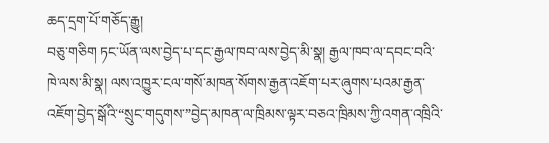ཆད་དྲག་པོ་གཅོད་རྒྱུ།
བཅུ་གཅིག ཏང་ཡོན་ལས་བྱེད་པ་དང་རྒྱལ་ཁབ་ལས་བྱེད་མི་སྣ། རྒྱལ་ཁབ་ལ་དབང་བའི་ཁེ་ལས་མི་སྣ། ལས་འཁྱུར་ངལ་གསོ་མཁན་སོགས་རྒྱན་འཇོག་པར་ཞུགས་པའམ་རྒྱན་འཇོག་བྱེད་སྒོའི་“སྲུང་གདུགས་”བྱེད་མཁན་ལ་ཁྲིམས་ལྟར་བཅའ་ཁྲིམས་ཀྱི་འགན་འཁྲིའི་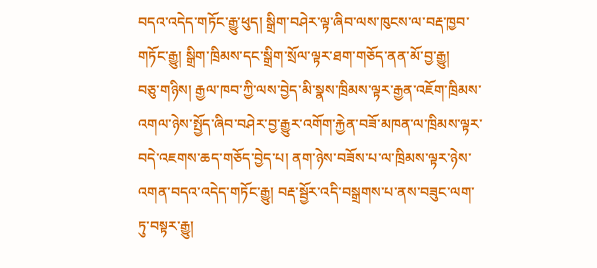བདའ་འདེད་གཏོང་རྒྱུ་ཕུད། སྒྲིག་བཤེར་ལྟ་ཞིབ་ལས་ཁུངས་ལ་བརྡ་ཁྱབ་གཏོང་རྒྱུ། སྒྲིག་ཁྲིམས་དང་སྒྲིག་སྲོལ་ལྟར་ཐག་གཅོད་ནན་མོ་བྱ་རྒྱུ།
བཅུ་གཉིས། རྒྱལ་ཁབ་ཀྱི་ལས་བྱེད་མི་སྣས་ཁྲིམས་ལྟར་རྒྱན་འཇོག་ཁྲིམས་འགལ་ཉེས་སྤྱོད་ཞིབ་བཤེར་བྱ་རྒྱུར་འགོག་རྐྱེན་བཟོ་མཁན་ལ་ཁྲིམས་ལྟར་བདེ་འཇགས་ཆད་གཅོད་བྱེད་པ། ནག་ཉེས་བཟོས་པ་ལ་ཁྲིམས་ལྟར་ཉེས་འགན་བདའ་འདེད་གཏོང་རྒྱུ། བརྡ་སྦྱོར་འདི་བསྒྲགས་པ་ནས་བཟུང་ལག་ཏུ་བསྟར་རྒྱུ།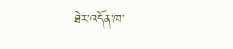ཐེར་འདོན་ཁ་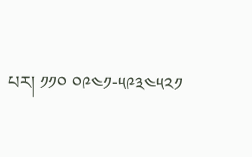པར། ༡༡༠ ༠༩༤༡-༥༩༣༤༥༢༡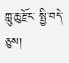ཀླུ་ཆུ་རྫོང་ སྤྱི་བདེ་ཅུས།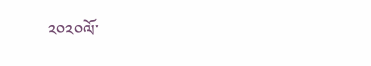༢༠༢༠ལོ་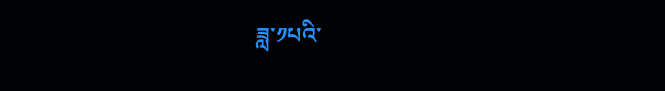ཟླ་༡པའི་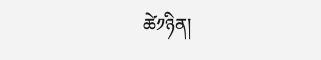ཚེ༡ཉིན།